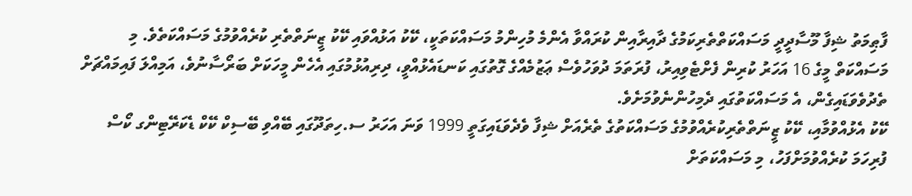ފާޠިމަތު ޝިފާ މޫސާދީދީ މަސައްކަތްތެރިކަމުގެ ދާއިރާއިން ކުރައްވާ އެންމެ މުހިންމު މަސައްކަތަކީ، ކޭކު އަޅުއްވައި ކޭކު ޒީނަތްތެރި ކުރެއްވުމުގެ މަސައްކަތެވެ. މި މަސައްކަތް މީގެ 16 އަހަރު ކުރިން ފެށްޓެވިއިރު، ފުރަތަމަ ދުވަހުވެސް ޢަޒުމެއްގެ ގޮތުގައި ކަނޑައެޅުއްވީ، ދިރިއުޅުމުގައި އެހެން މީހަކަށް ބަރޯސާނުވެ، އަމިއްލަ ފައިމައްޗަށް ތެދުވެވަޑައިގެން، އެ މަސައްކަތުގައި ދެމިހުންނެވުމަށެވެ.
ކޭކު އެޅުއްވުމާއި، ކޭކު ޒީނަތްތެރިކުރެއްވުމުގެ މަސައްކަތުގެ ތެރެއަށް ޝިފާ ވެދެވަޑައިގަތީ 1999 ވަނަ އަހަރު ސ.ހިތަދޫގައި ބޭއްވި ބޭސިކް ކޭކް ޑެކަރޭޓިންގ ކޯސް ފުރިހަމަ ކުރެއްވުމަށްފަހު، މި މަސައްކަތަށް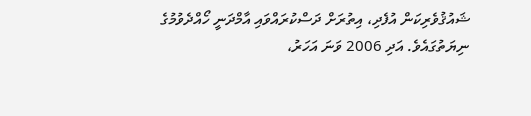ޝައުޤުވެރިކަން އުފެދި، އިތުރަށް ދަސްކުރައްވައި އާމްދަނީ ހޯއްދެވުމުގެ ނިޔަތުގައެވެ. އަދި 2006 ވަނަ އަހަރު،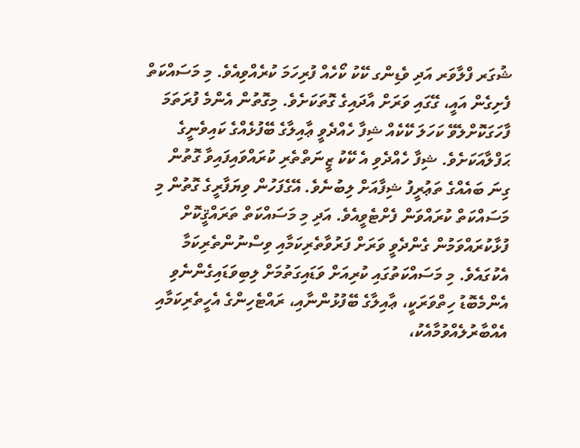ޝުގަރ ފްލާވަރ އަދި ވެޑިންގ ކޭކު ކޯހެއް ފުރިހަމަ ކުރެއްވިއެވެ. މި މަސައްކަތް ފެށިގެން އައީ، ގޭގައި ވަރަށް އާދައިގެ ގޮތަކަށެވެ. މިގޮތުން އެންމެ ފުރަތަމަ ފާހަގަކޮށްލެވޭ ކަހަލަ ކޭކެއް ޝިފާ ހެއްދެވީ ޢާއިލާގެ ބޭފުޅެއްގެ ކައިވެނީގެ ޙަފްލާއަކަށެވެ. ޝިފާ ހެއްދެވި އެ ކޭކު ޒީނަތްތެރި ކުރައްވައިފައިވާ ގޮތުން ގިނަ ބައެއްގެ ތަޢުރީފު ޝިފާއަށް ލިބުނެވެ. އޭގެފަހުން ވިޔަފާރީގެ ގޮތުން މި މަސައްކަތް ކުރައްވަން ފެށްޓެވީއެވެ. އަދި މި މަސައްކަތް ތަރައްޤީކޮށް ފުޅާކުރައްވަމުން ގެންދެވީ ވަރަށް ފަރުވާތެރިކަމާއި ވިސްނުންތެރިކަމާ އެކުގައެވެ. މި މަސައްކަތުގައި ކުރިއަށް ވަޑައިގަތުމަށް ލިބިވަޑައިގެންނެވި އެންމެބޮޑު ހިތްވަރަކީ، ޢާއިލާގެ ބޭފުޅުންނާއި، ރައްޓެހިންގެ އެހީތެރިކަމާއި އެއްބާރުލެއްވުމާއެކު،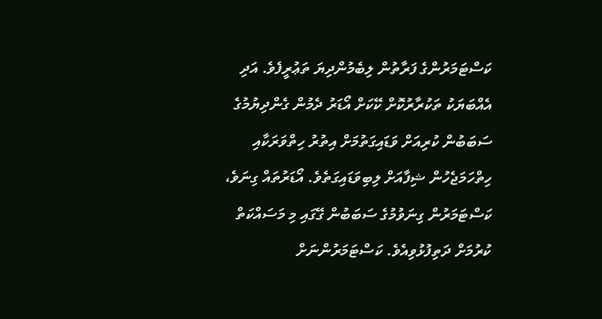ކަސްޓަމަރުންގެ ފަރާތުން ލިބެމުންދިޔަ ތަޢުރީފެވެ. އަދި އެއްބަޔަކު ތަކުރާރުކޮށް ކޭކަށް އޯޑަރު ދެމުން ގެންދިޔުމުގެ ސަބަބުން ކުރިއަށް ވަޑައިގަތުމަށް އިތުރު ހިތްވަރަކާއި ހިތްހަމަޖެހުން ޝިފާއަށް ލިބިވަޑައިގަތެވެ. އޯޑަރުތައް ގިނަވެ، ކަސްޓަމަރުން ގިނަވުމުގެ ސަބަބުން ގޭގައި މި މަސައްކަތް ކުރުމަށް ދަތިފުޅުވިއެވެ. ކަސްޓަމަރުންނަށް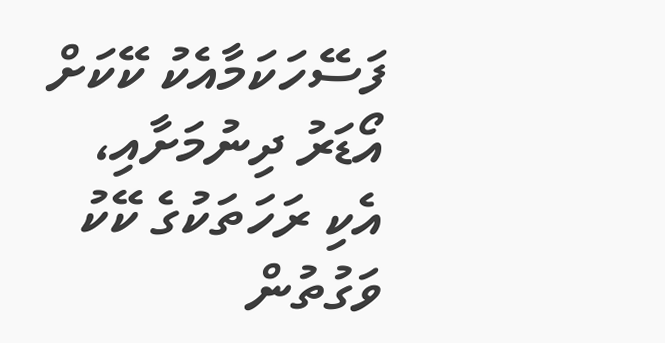ފަސޭހަކަމާއެކު ކޭކަށް އޯޑަރު ދިނުމަށާއި، އެކި ރަހަތަކުގެ ކޭކު ވަގުތުން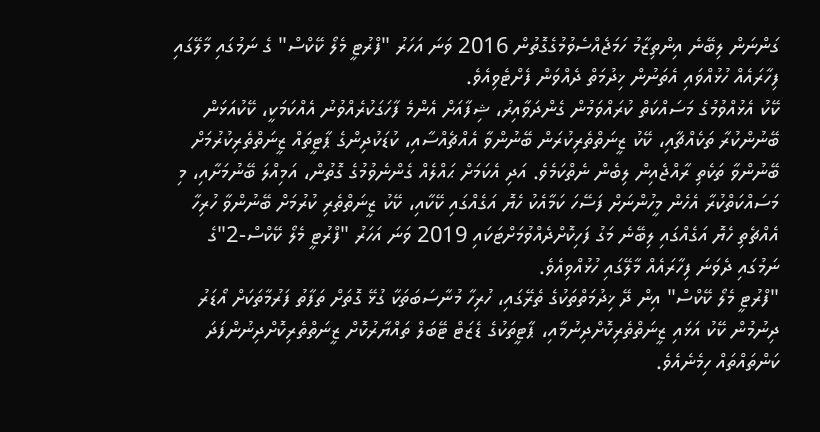ގަންނަން ލިބޭނެ އިންތިޒާމު ހަމަޖެއްސެވުމުގެގޮތުން 2016 ވަނަ އަހަރު "ފްރުޓީ މެލޯ ކޭކްސް" ގެ ނަމުގައި މާލޭގައި ފިހާރައެއް ހުޅުއްވައި އެތަނުން ޚިދުމަތް ދެއްވަން ފެށްޓެވިއެވެ.
ކޭކު އެޅުއްވުމުގެ މަސައްކަތް ކުރައްވަމުން ގެންދަވާއިރު، ޝިފާއަށް އެންމެ ފާހަގަކުރެއްވުނު އެއްކަމަކީ، ކޭކުއަޅަން ބޭނުންކުރާ ތަކެއްޗާއި، ކޭކު ޒީނަތްތެރިކުރަން ބޭނުންވާ އެއްޗެއްސާއި، ކުޑަކުދިންގެ ޕާޓީތައް ޒީނަތްތެރިކުރުމަށް ބޭނުންވާ ތަކެތި ރާއްޖެއިން ލިބެން ނެތްކަމެވެ. އަދި އެކަމަށް ޙައްލެއް ގެންނެވުމުގެ ގޮތުން، އަމިއްލަ ބޭނުމަށާއި، މި މަސައްކަތްކުރާ އެހެން މީހުންނަށް ފަސޭހަ ކަމާއެކު ހެޔޮ އަގެއްގައި ކޭކާއި، ކޭކު ޒީނަތްތެރި ކުރުމަށް ބޭނުންވާ ހުރިހާ އެއްޗެތި ހެޔޮ އަގެއްގައި ލިބޭނެ މަގު ފަހިކޮށްދެއްވުމަށްޓަކައި 2019 ވަނަ އަހަރު "ފްރުޓީ މެލޯ ކޭކްސް-2"ގެ ނަމުގައި ދެވަނަ ފިހާރައެއް މާލޭގައި ހުޅުއްވިއެވެ.
"ފްރުޓީ މެލޯ ކޭކްސް" އިން ދޭ ޚިދުމަތްތަކުގެ ތެރޭގައި، ހުރިހާ މުނާސަބަތަކާ ގުޅޭ ގޮތަށް ތަފާތު ފަރުމާތަކަށް އޯޑަރު ދިނުމުން ކޭކު އަޅައި ޒީނަތްތެރިކޮށްދިނުމާއި، ޕާޓީތަކުގެ ޑެޒަޓް ޓޭބަލް ތައްޔާރުކޮށް ޒީނަތްތެރިކޮށްދިނުންފަދަ ކަންތައްތައް ހިމެނެއެވެ.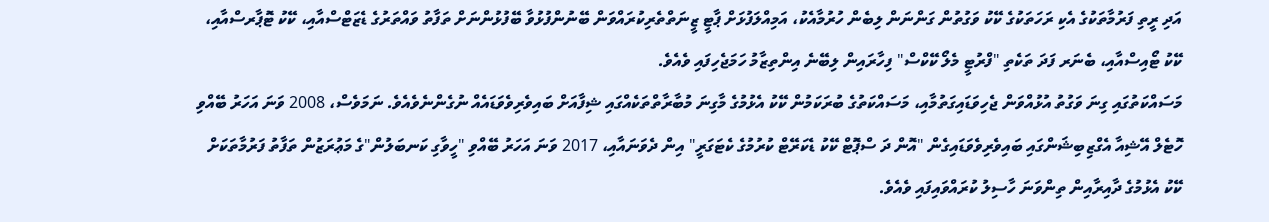އަދި ރީތި ފަރުމާތަކުގެ އެކި ރަހަތަކުގެ ކޭކު ވަގުތުން ގަންނަން ލިބެން ހުރުމާއެކު، އަމިއްލަފުޅަށް ޕާޓީ ޒީނަތްތެރިކުރައްވަން ބޭނުންފުޅުވާ ބޭފުޅުންނަށް ތަފާތު ވައްތަރުގެ ޑެޒަޓްސްއާއި، ކޭކު ޓޮޕާރސްއާއި، ކޭކު ޓޯއިސްއާއި، ބެނަރ ފަދަ ތަކެތި "ފްރުޓީ މެލޯ ކޭކްސް" ފިހާރައިން ލިބޭނެ އިންތިޒާމު ހަމަޖެހިފައި ވެއެވެ.
މަސައްކަތުގައި ގިނަ ވަގުތު އުޅުއްވަން ޖެހިވަޑައިގަތުމާއި، މަސައްކަތުގެ ބުރަކަމުން ކޭކު އެޅުމުގެ މާގިނަ މުބާރާތްތަކެއްގައި ޝިފާއަށް ބައިވެރިވެވަޑައެއް ނުގެންނެވެއެވެ. ނަމަވެސް، 2008 ވަނަ އަހަރު ބޭއްވި ހޮޓެލް އޭޝިއާ އެގްޒިބިޝަންގައި ބައިވެރިވެވަޑައިގެން "އޮން ދަ ސްޕޮޓް ކޭކު ޑެކަރޭޓް ކުރުމުގެ ކެޓަގަރީ" އިން ދެވަނައާއި، 2017 ވަނަ އަހަރު ބޭއްވި "ހީވާގި ކަނބަލުން"ގެ މަޢުރަޒުން ތަފާތު ފަރުމާތަކަށް ކޭކު އެޅުމުގެ ދާއިރާއިން ތިންވަނަ ހާސިލު ކުރައްވައިފައި ވެއެވެ.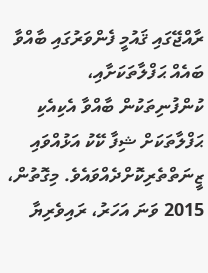ރާއްޖޭގައި ޤައުމީ ފެންވަރުގައި ބާއްވާ ބައެއް ޙަފްލާތަކަށާއި، ކުންފުނިތަކުން ބާއްވާ އެކިއެކި ޙަފްލާތަކަށް ޝިފާ ކޭކު އަޅުއްވައި ޒީނަތްތެރިކޮށްދެއްވައެވެ. މިގޮތުން، 2015 ވަނަ އަހަރު، ރައިވެރިޔާ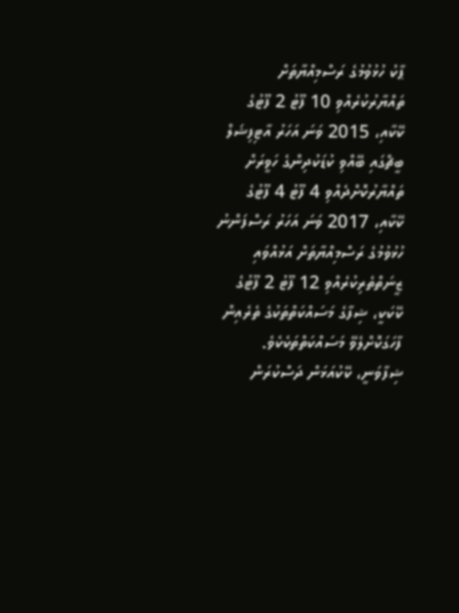ޕާކު ހުޅުވުމުގެ ރަސްމިއްޔާތަށް ތައްޔާރުކުރެއްވި 10 ފޫޓު 2 ފޫޓުގެ ކޭކާއި، 2015 ވަނަ އަހަރު އާޓިފިޝަލް ބީޗްގައި ބޭއްވި ކުޑަކުދިންގެ ހަވީރަށް ތައްޔާރުކޮށްދެއްވި 4 ފޫޓު 4 ފޫޓުގެ ކޭކާއި، 2017 ވަނަ އަހަރު ރަސްފަންނު ހުޅުވުމުގެ ރަސްމިއްޔާތަށް އަޅުއްވައި ޒީނަތްތެރިކުރެއްވި 12 ފޫޓު 2 ފޫޓުގެ ކޭކަކީ، ޝިފާގެ މަސައްކަތްތަކުގެ ތެރެއިން ފާހަގަކޮށްލެވޭ މަސައްކަތްތަކެކެވެ.
ޝިފާވަނީ، ކޭކުއަޅަން ދަސްކުރަން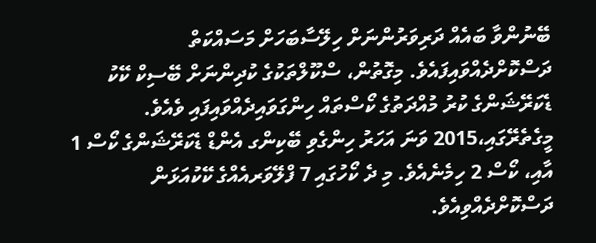ބޭނުންވާ ބައެއް ދަރިވަރުންނަށް ހިލޭސާބަހަށް މަސައްކަތް ދަސްކޮށްދެއްވައިފައެވެ. މިގޮތުން، ސްކޫލްތަކުގެ ކުދިންނަށް ބޭސިކް ކޭކު ޑެކަރޭޝަންގެ ކުރު މުއްދަތުގެ ކޯސްތައް ހިންގަވައިދެއްވައިފައި ވެއެވެ. މީގެތެރޭގައި،2015 ވަނަ އަހަރު ހިންގެވި ބޭކިންގ އެންޑް ޑެކަރޭޝަންގެ ކޯސް 1 އާއި، ކޯސް 2 ހިމެނެއެވެ. މި ދެ ކޯހުގައި 7 ފްލޭވަރއެއްގެ ކޭކުއަޅަން ދަސްކޮށްދެއްވިއެވެ.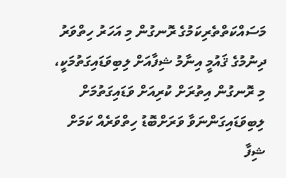މަސައްކަތްތެރިކަމުގެ ރޮނގުން މި އަހަރު ހިތްވަރު ދިނުމުގެ ޤައުމީ އިނާމު ޝިފާއަށް ލިބިވަޑައިގަތުމަކީ، މި ރޮނގުން އިތުރަށް ކުރިއަށް ވަޑައިގަތުމަށް ލިބިވަޑައިގަންނަވާ ވަރަށްބޮޑު ހިތްވަރެއް ކަމަށް ޝިފާ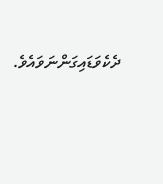ދެކެވަޑައިގަންނަވައެވެ.